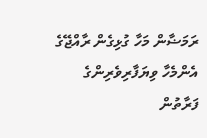ރަމަޟާން މަހާ ގުޅިގެން ރާއްޖޭގެ އެންމެހާ ވިޔަފާރިވެރިންގެ ފަރާތުން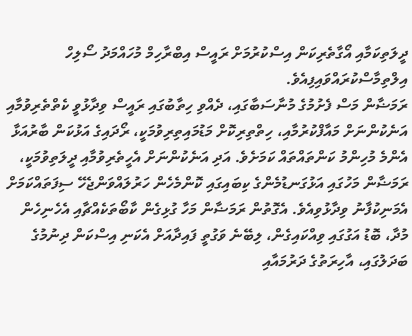ދީލަތިކަމާއި އޯގާތެރިކަން އިސްކުރުމަށް ރައީސް އިބްރާހިމް މުހައްމަދު ސޯލިހް އިލްތިމާސްކުރައްވައިފިއެވެ.
ރަމަޟާން މަސް ފެށުމުގެ މުނާސަބާގައި، ދެއްވި ހިތާބުގައި ރައީސް ވިދާޅުވީ ކެތްތެރިވުމާއި އަނެކުންނަށް މައާފްކުރުމާއި، ހިތްތިރިކޮށް މަޑުމައިތިރިވުމަކީ، ރޯދައިގެ އަޅުކަން ބާރުއަޅާ އެންމެ މުހިންމު ކަންތައްތައް ކަމަށެވެ. އަދި އަނެކުންނަށް އެހީތެރިވުމާއި ދީލަތިވުމަކީ، ރަމަޟާން މަހުގައި އަޅުގަނޑުމެންގެ ކިބައިގައި ކޮންމެހެން ހަރުލައްވަންޖެހޭ ސިފަތައްކަމަށް އެމަނިކުފާނު ވިދާޅުވިއެވެ. އެގޮތުން ރަމަޟާން މަހާ ގުޅިގެން ކާބޯތަކެއްޗާއި އެހެނިހެން މުދާ، ބޮޑު އަގުގައި ވިއްކައިގެން، ލިބޭނެ ވަގުތީ ފައިދާއަށް އެކަނި އިސްކަން ދިނުމުގެ ބަދަލުގައި، އާހިރަތުގެ ދަރުމައާއި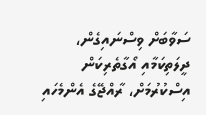ސަވާބަށް ވިސްނައިގެން، ދީލަތިކަމާއި އޯގާތެރިކަން އިސްކުރުމަށް، ރާއްޖޭގެ އެންމެހައި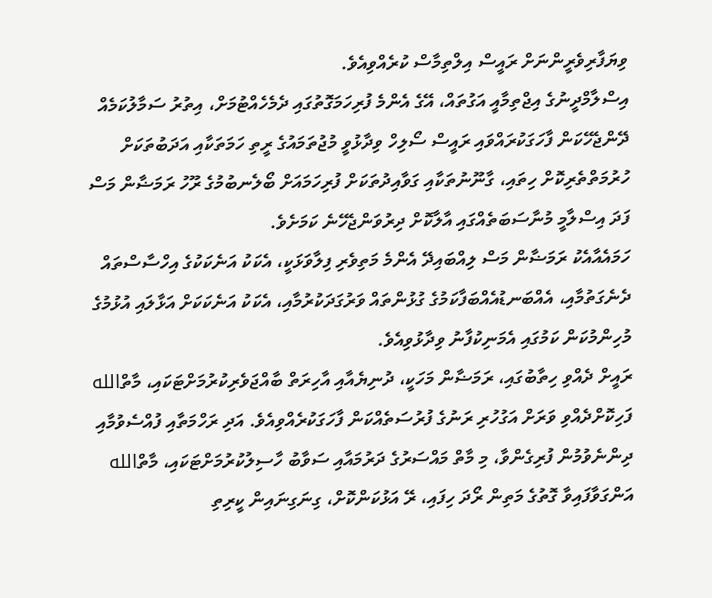ވިޔަފާރިވެރީންނަށް ރައީސް އިލްތިމާސް ކުރެއްވިއެވެ.
އިސްލާމްދީނުގެ އިޖްތިމާއީ އަގުތައް، އޭގެ އެންމެ ފުރިހަމަގޮތުގައި ދެމެހެއްޓުމަށް، އިތުރު ސަމާލުކަމެއް ދޭންޖެހޭކަން ފާހަގަކުރައްވައި ރައީސް ސޯލިހް ވިދާޅުވީ މުޖުތަމައުގެ ރީތި ހަމަތަކާއި އަދަބުތަކަށް ހުރުމަތްތެރިކޮށް ހިތައި، ގާނޫނުތަކާއި ގަވާއިދުތަކަށް ފުރިހަމައަށް ބޯލެނބުމުގެ ރޫހު ރަމަޟާން މަސް ފަދަ އިސްލާމީ މުނާސަބަތެއްގައި އާލާކޮށް ދިރުވަންޖެހޭނެ ކަމަށެވެ.
ހަމައެއާއެކު ރަމަޟާން މަސް ލިއްބައިދޭ އެންމެ މަތިވެރި ފިލާވަޅަކީ، އެކަކު އަނެކަކުގެ އިހްސާސްތައް ދެނެގަތުމާއި، އެއްބަނޑުއެއްބަފާކަމުގެ ގުޅުންތައް ވަރުގަދަކުރުމާއި، އެކަކު އަނެކަކަށް އަޅާލައި އުޅުމުގެ މުހިންމުކަން ކަމުގައި އެމަނިކުފާނު ވިދާޅުވިއެވެ.
ރައީށް ދެއްވި ހިތާބުގައި، ރަމަޟާން މަހަކީ، ދުނިޔެއާއި އާހިރަތް ބާއްޖަވެރިކުރުމަށްޓަކައި، މާތްالله ފަހިކޮށްދެއްވި ވަރަށް އަގުހުރި ރަނުގެ ފުރުސަތެއްކަން ފާހަގަކުރެއްވިއެވެ. އަދި ރަހްމަތާއި ފުއްސެވުމާއި ދިންނެވުމުން ފުރިގެންވާ، މި މާތް މައްސަރުގެ ދަރުމައާއި ސަވާބު ހާސިލުކުރުމަށްޓަކައި، މާތްالله އަންގަވާފައިވާ ގޮތުގެ މަތިން ރޯދަ ހިފައި، ރޭ އަޅުކަންކޮށް، ގިނަގިނައިން ކީރިތި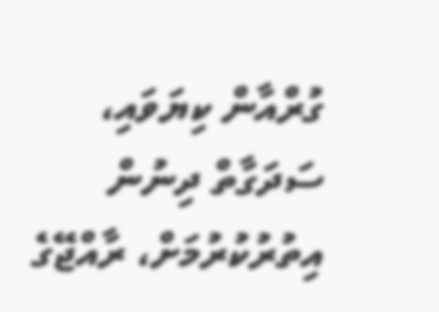ގުރްއާން ކިޔަވައި، ސަދަގާތް ދިނުން އިތުރުކުރުމަށް، ރާއްޖޭގެ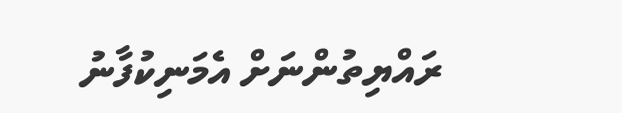ރައްޔިތުންނަށް އެމަނިކުފާނު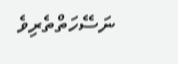ނަސޭހަތްތެރިވެ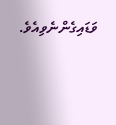ވަޑައިގެންނެވިއެވެ.